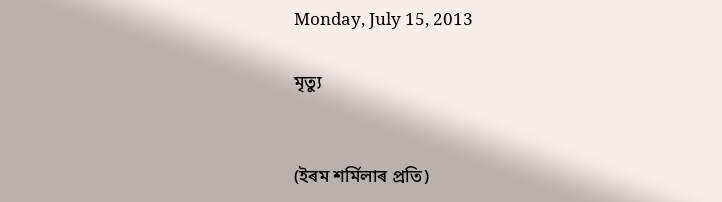Monday, July 15, 2013

মৃত্যু


(ইৰম শর্মিলাৰ প্রতি)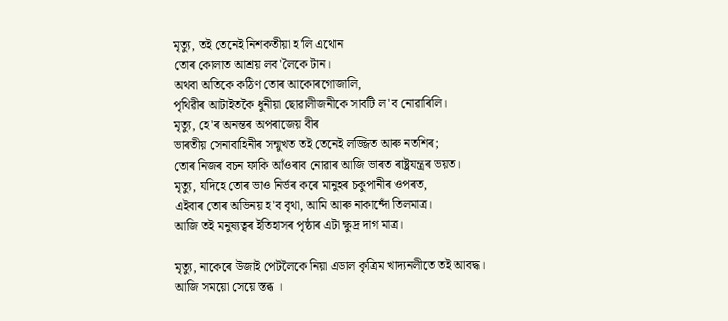মৃত্যু, তই তেনেই নিশকতীয়া হ'লি এথোন
তোৰ কোলাত আশ্রয় লব'লৈকে টান।
অথবা অতিকে কঠিণ তোৰ আকোৰগোজালি,
পৃথিৱীৰ আটাইতকৈ ধুনীয়া ছোৱালীজনীকে সাবটি ল'ব নোৱাৰিলি।
মৃত্যু, হে'ৰ অনন্তৰ অপৰাজেয় বীৰ
ভাৰতীয় সেনাবাহিনীৰ সন্মুখত তই তেনেই লজ্জিত আৰু নতশিৰ;
তোৰ নিজৰ বচন ফাকি আঁওৰাব নোৱাৰ আজি ভাৰত ৰাষ্ট্রযন্ত্রৰ ভয়ত।
মৃত্যু, যদিহে তোৰ ভাও নির্ভৰ কৰে মানুহৰ চকুপানীৰ ওপৰত,
এইবাৰ তোৰ অভিনয় হ'ব বৃথা, আমি আৰু নাকান্দোঁ তিলমাত্র।
আজি তই মনুষ্যত্বৰ ইতিহাসৰ পৃষ্ঠাৰ এটা ক্ষুদ্র দাগ মাত্র।

মৃত্যু, নাকেৰে উজাই পেটলৈকে নিয়া এডাল কৃত্রিম খাদ্যনলীতে তই আবদ্ধ।
আজি সময়ো সেয়ে স্তব্ধ ।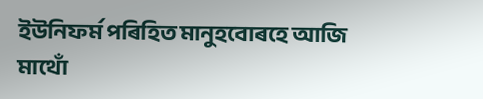ইউনিফর্ম পৰিহিত মানুহবোৰহে আজি মাথোঁ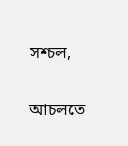সশ্চল,

আচলতে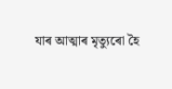যাৰ আত্মাৰ মৃত্যুৰো হৈ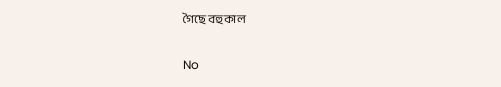গৈছে বহুকাল

No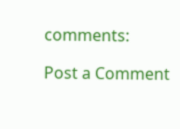comments:

Post a Comment